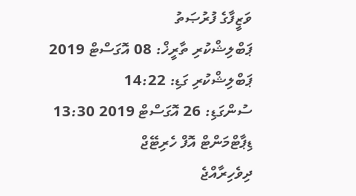ވަޒީފާގެ ފުރުޞަތު
ޕަބްލިޝްކުރި ތާރީޚް: 08 އޮގަސްޓް 2019
ޕަބްލިޝްކުރި ގަޑި: 14:22
ސުންގަޑި: 26 އޮގަސްޓް 2019 13:30
ޑިޕާޓްމަންޓް އޮފް ހެރިޓޭޖް
ދިވެހިރާއްޖެ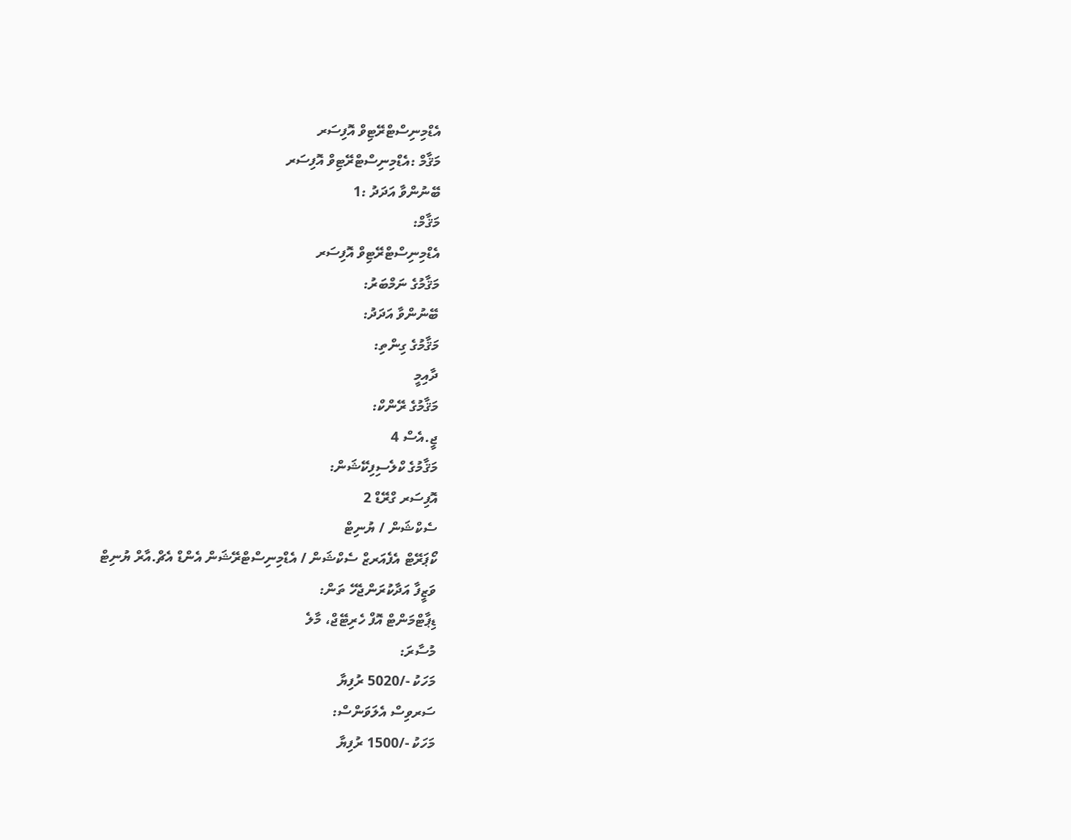އެޑްމިނިސްޓްރޭޓިވް އޮފިސަރ
މަޤާމް :އެޑްމިނިސްޓްރޭޓިވް އޮފިސަރ
ބޭނުންވާ އަދަދު :1
މަޤާމް:
އެޑްމިނިސްޓްރޭޓިވް އޮފިސަރ
މަޤާމުގެ ނަމްބަރު:
ބޭނުންވާ އަދަދު:
މަޤާމުގެ ގިންތި:
ދާއިމީ
މަޤާމުގެ ރޭންކް:
ޖީ.އެސް 4
މަޤާމުގެ ކްލެސިފިކޭޝަން:
އޮފިސަރ ގްރޭޑް 2
ސެކްޝަން / ޔުނިޓް
ކޯޕަރޭޓް އެފެއަރޒް ސެކްޝަން / އެޑްމިނިސްޓްރޭޝަން އެންޑް އެޗް.އާރް ޔުނިޓް
ވަޒީފާ އަދާކުރަންޖެހޭ ތަން:
ޑިޕާޓްމަންޓް އޮފް ހެރިޓޭޖް، މާލެ
މުސާރަ:
މަހަކު -/5020 ރުފިޔާ
ސަރވިސް އެލަވަންސް:
މަހަކު -/1500 ރުފިޔާ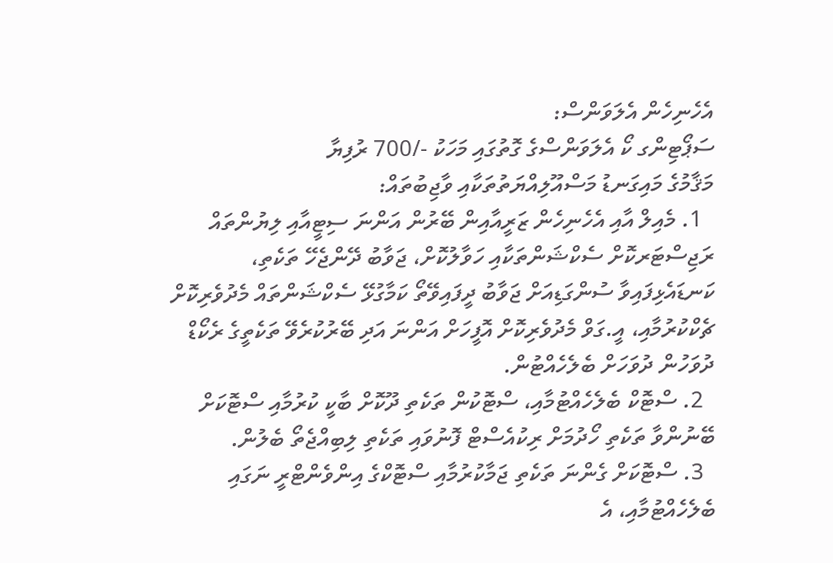އެހެނިހެން އެލަވަންސް:
ސަޕޯޓިންގ ކޯ އެލަވަންސްގެ ގޮތުގައި މަހަކު -/700 ރުފިޔާ
މަޤާމުގެ މައިގަނޑު މަސްއޫލިއްޔަތުތަކާއި ވާޖިބުތައް:
  1. މެއިލް އާއި އެހެނިހެން ޒަރީއާއިން ބޭރުން އަންނަ ސިޓީއާއި ލިޔުންތައް ރަޖިސްޓަރކޮށް ސެކްޝަންތަކާއި ހަވާލުކޮށް، ޖަވާބު ދޭންޖެހޭ ތަކެތި، ކަނޑައެޅިފައިވާ ސުންގަޑިއަށް ޖަވާބު ދީފައިވޭތޯ ކަމާގުޅޭ ސެކްޝަންތައް މެދުވެރިކޮށް ޗެކްކުރުމާއި، އީ.ގަވް މެދުވެރިކޮށް އޮފީހަށް އަންނަ އަދި ބޭރުކުރެވޭ ތަކެތީގެ ރެކޯޑް ދުވަހުން ދުވަހަށް ބެލެހެއްޓުން.
  2. ސްޓޮކް ބެލެހެއްޓުމާއި، ސްޓޮކުން ތަކެތި ދޫކޮށް ބާކީ ކުރުމާއި ސްޓޮކަށް ބޭނުންވާ ތަކެތި ހޯދުމަށް ރިކުއެސްޓް ފޮނުވައި ތަކެތި ލިބިއްޖެތޯ ބެލުން.
  3. ސްޓޮކަށް ގެންނަ ތަކެތި ޖަމާކުރުމާއި ސްޓޮކްގެ އިންވެންޓްރީ ނަގައި ބެލެހެއްޓުމާއި، އެ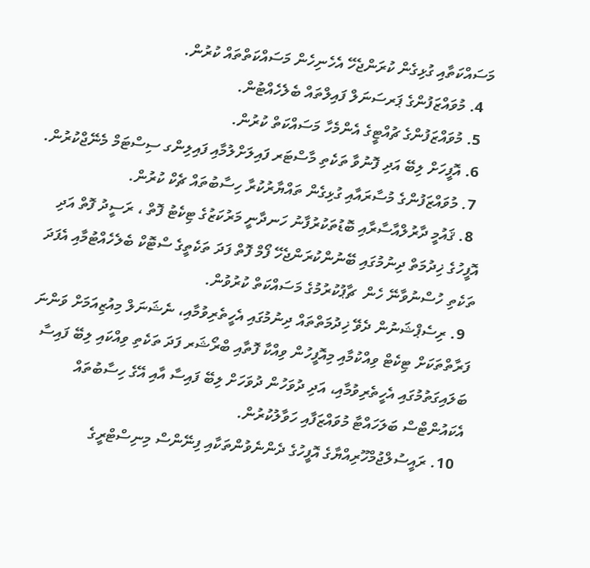މަސައްކަތާއި ގުޅިގެން ކުރަންޖެހޭ އެހެނިހެން މަސައްކަތްތައް ކުރުން.
  4. މުވައްޒަފުންގެ ޕަރސަނަލް ފައިލްތައް ބެލެހެއްޓުން.
  5. މުވައްޒަފުންގެ ޗުއްޓީގެ އެންމެހާ މަސައްކަތް ކުރުން.
  6. އޮފީހަށް ލިބޭ އަދި ފޮނުވާ ތަކެތި މާސްޓަރ ފައިލަށްލުމާއި ފައިލިންގ ސިސްޓަމް މެނޭޖްކުރުން.
  7. މުވައްޒަފުންގެ މުސާރައާއި ގުޅިގެން ތައްޔާރުކުރާ ހިސާބުތައް ޗެކް ކުރުން.
  8. ޤައުމީ ދާރުލްއާސާރާއި ބޮޑުތަކުރުފާނު ހަނދާނީ މަރުކަޒުގެ ޓިކެޓު ފޮތް ، ރަސީދު ފޮތް އަދި އޮފީހުގެ ޚިދުމަތް ދިނުމުގައި ބޭނުންކުރަންޖެހޭ ފޯމް ފޮތް ފަދަ ތަކެތީގެ ސްޓޮކް ބެލެހެއްޓުމާއި އެފަދަ ތަކެތި ހުސްނުވާނޭ ހެން  ޗާޕުކުރުމުގެ މަސައްކަތް ކުރުވުން.
  9. ރިސެޕްޝަނުން ދެވޭ ޚިދުމަތްތައް ދިނުމުގައި އެހީތެރިވުމާއި، ނެޝަނަލް މިއުޒިއަމަށް ވަންނަ ފަރާތްތަކަށް ޓިކެޓް ވިއްކުމާއި މިއޮފީހުން ވިއްކާ ފޮތާއި ބްރޯޝަރ ފަދަ ތަކެތި ވިއްކައި ލިބޭ ފައިސާ ބަލައިގަތުމުގައި އެހީތެރިވުމާއި، އަދި ދުވަހުން ދުވަހަށް ލިބޭ ފައިސާ އާއި އޭގެ ހިސާބުތައް އެކައުންޓްސް ބަލަހައްޓާ މުވައްޒަފާއި ހަވާލުކުރުން.
  10. ރައީސުލްޖުމްހޫރިއްޔާގެ އޮފީހުގެ ދެންނެވުންތަކާއި ފިނޭންސް މިނިސްޓްރީގެ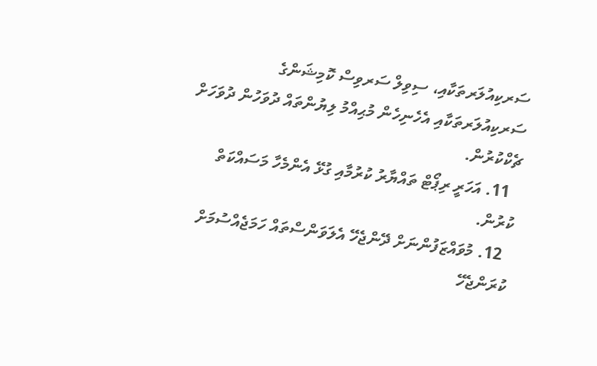ސަރކިއުލަރތަކާއި، ސިވިލް ސަރވިސް ކޮމިޝަންގެ ސަރކިއުލަރތަކާއި އެހެނިހެން މުޙިއްމު ލިޔުންތައް ދުވަހުން ދުވަހަށް ޗެކްކުރުން.
  11. އަހަރީ ރިޕޯޓް ތައްޔާރު ކުރުމާއި ގުޅޭ އެންމެހާ މަސައްކަތް ކުރުން.
  12. މުވައްޒަފުންނަށް ދޭންޖެހޭ އެލަވަންސްތައް ހަމަޖެއްސުމަށް ކުރަންޖެހޭ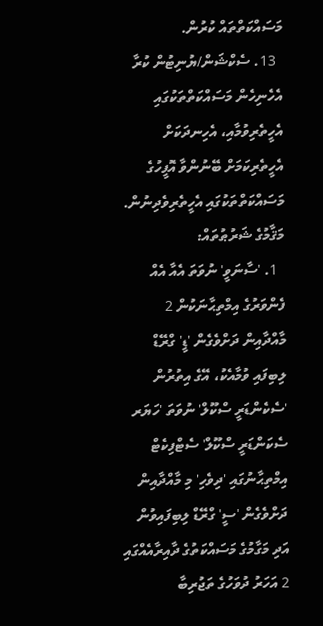މަސައްކަތްތައް ކުރުން.
  13. ސެކްޝަން/ޔުނިޓުން ކުރާ އެހެނިހެން މަސައްކަތްތަކުގައި އެހީތެރިވުމާއި، އެހިނދަކަށް އެހީތެރިކަމަށް ބޭނުންވާ އޮފީހުގެ މަސައްކަތްތަކުގައި އެހީތެރިވެދިނުން.
މަޤާމުގެ ޝަރުޠުތައް:
  1. 'ސާނަވީ' ނުވަތަ އެއާ އެއް ފެންވަރުގެ އިމްތިޙާނަކުން 2 މާއްދާއިން ދަށްވެގެން 'ޑީ' ގްރޭޑް ލިބިފައި ވުމާއެކު، އޭގެ އިތުރުން 'ސެކެންޑަރީ ސްކޫލް' ނުވަތަ 'ހަޔަރ ސެކަންޑަރީ ސްކޫލް' ސެޓްފިކެޓް އިމްތިޙާނުގައި 'ދިވެހި' މި މާއްދާއިން ދަށްވެގެން 'ސީ' ގްރޭޑް ލިބިފައިވުން އަދި މަގާމުގެ މަސައްކަތުގެ ދާއިރާއެއްގައި 2 އަހަރު ދުވަހުގެ ތަޖުރިބާ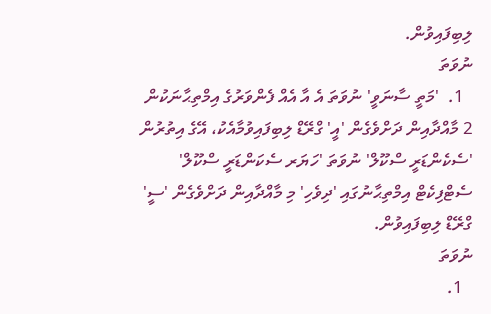ލިބިފައިވުން.
ނުވަތަ
  1.  'މަތީ ސާނަވީ' ނުވަތަ އެ އާ އެއް ފެންވަރުގެ އިމްތިޙާނަކުން 2 މާއްދާއިން ދަށްވެގެން 'އީ' ގްރޭޑް ލިބިފައިވުމާއެކު، އޭގެ އިތުރުން 'ސެކެންޑަރީ ސްކޫލް' ނުވަތަ 'ހަޔަރ ސެކަންޑަރީ ސްކޫލް' ސެޓްފިކެޓް އިމްތިޙާނުގައި 'ދިވެހި' މި މާއްދާއިން ދަށްވެގެން 'ސީ' ގްރޭޑް ލިބިފައިވުން.
ނުވަތަ
  1.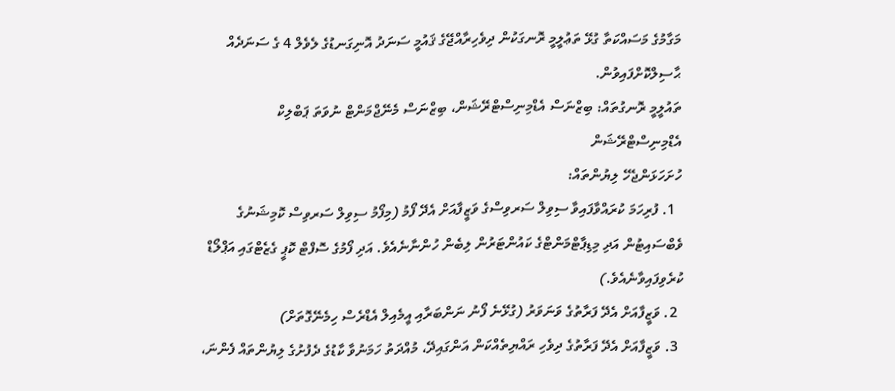މަގާމުގެ މަސައްކަތާ ގުޅޭ ތަޢުލީމީ ރޮނގަކުން ދިވެހިރާއްޖޭގެ ޤައުމީ ސަނަދު އޮނިގަނޑުގެ ލެވެލް 4 ގެ ސަނަދެއް ޙާސިލްކޮށްފައިވުން.
ތައުލީމީ ރޮނގުތައް: ބިޒްނަސް އެޑްމިނިސްޓްރޭޝަން، ބިޒްނަސް މެނޭޖްމަންޓް ނުވަތަ ޕަބްލިކް އެޑްމިނިސްޓްރޭޝަން
ހުށަހަޅަންޖެހޭ ލިޔުންތައް:
  1. ފުރިހަމަ ކުރައްވާފައިވާ ސިވިލް ސަރވިސްގެ ވަޒީފާއަށް އެދޭ ފޯމު (މިފޯމު ސިވިލް ސަރވިސް ކޮމިޝަނުގެ ވެބްސައިޓުން އަދި މިޑިޕާޓްމަންޓްގެ ކައުންޓަރުން ލިބެން ހުންނާނެއެވެ. އަދި ފޯމުގެ ސޮފްޓް ކޮޕީ ގެޒެޓްގައި އަޕްލޯޑް ކުރެވިފައިވާނެއެވެ.)
  2. ވަޒީފާއަށް އެދޭ ފަރާތުގެ ވަނަވަރު (ގުޅޭނެ ފޯނު ނަންބަރާއި އީމެއިލް އެޑްރެސް ހިމެނޭގޮތަށް)
  3. ވަޒީފާއަށް އެދޭ ފަރާތުގެ ދިވެހި ރައްޔިތެއްކަން އަންގައިދޭ، މުއްދަތު ހަމަނުވާ ކާޑުގެ ދެފުށުގެ ލިޔުންތައް ފެންނަ،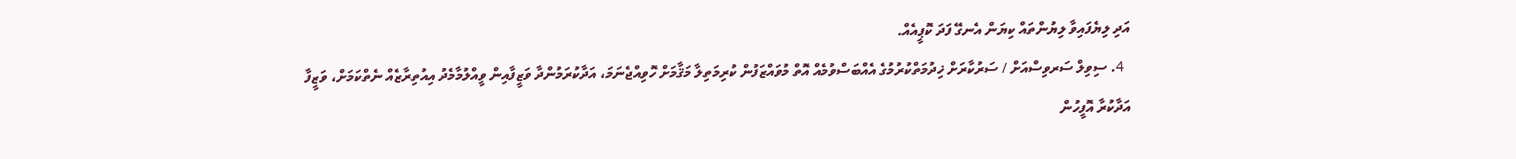އަދި ލިޔެފައިވާ ލިޔުންތައް ކިޔަން އެނގޭ ފަދަ ކޮޕީއެއް.
  4. ސިވިލް ސަރވިސްއަށް / ސަރުކާރަށް ޚިދުމަތްކުރުމުގެ އެއްބަސްވުމެއް އޮތް މުވައްޒަފުން ކުރިމަތިލާ މަޤާމަށް ހޮވިއްޖެނަމަ، އަދާކުރަމުންދާ ވަޒީފާއިން ވީއްލުމާމެދު އިއުތިރާޒެއް ނެތްކަމަށް، ވަޒީފާ އަދާކުރާ އޮފީހުން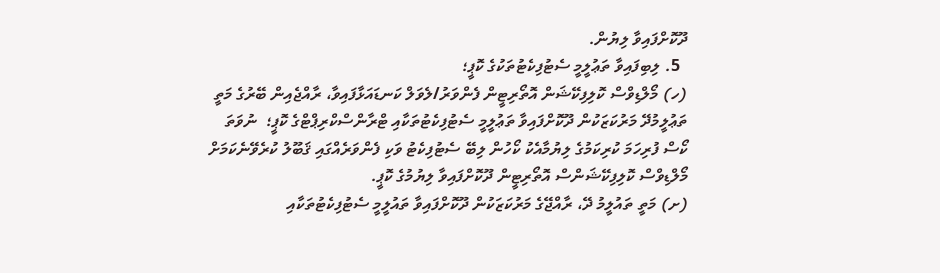ދޫކޮށްފައިވާ ލިޔުން.
  5. ލިބިފައިވާ ތަޢުލީމީ ސެޓުފިކެޓުތަކުގެ ކޮޕީ؛
(ހ) މޯލްޑިވްސް ކޮލިފިކޭޝަން އޮތޯރިޓީން ފެންވަރު/ލެވަލް ކަނޑައަޅާފައިވާ، ރާއްޖެއިން ބޭރުގެ މަތީ ތަޢުލީމުދޭ މަރުކަޒަކުން ދޫކޮށްފައިވާ ތަޢުލީމީ ސެޓުފިކެޓުތަކާއި ޓްރާންސްކްރިޕްޓްގެ ކޮޕީ؛  ނުވަތަ ކޯސް ފުރިހަމަ ކުރިކަމުގެ ލިޔުމާއެކު ކޯހުން ލިބޭ ސެޓުފިކެޓު ވަކި ފެންވަރެއްގައި ޤަބޫލު ކުރެވޭނެކަމަށް މޯލްޑިވްސް ކޮލިފިކޭޝަންސް އޮތޯރިޓީން ދޫކޮށްފައިވާ ލިޔުމުގެ ކޮޕީ.
(ށ) މަތީ ތައުލީމު ދޭ، ރާއްޖޭގެ މަރުކަޒަކުން ދޫކޮށްފައިވާ ތައުލީމީ ސެޓުފިކެޓުތަކާއި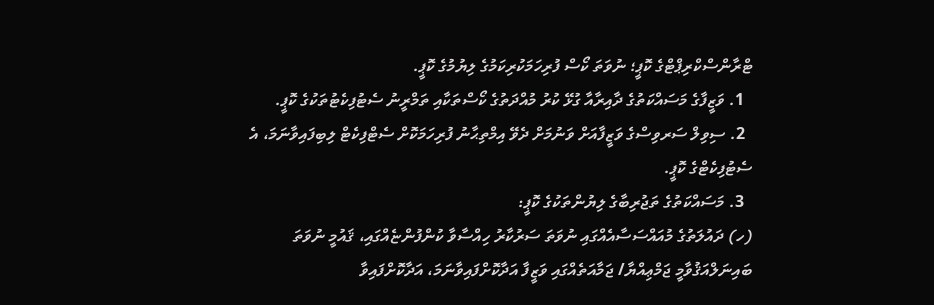ޓްރާންސްކްރިޕްޓްގެ ކޮޕީ؛ ނުވަތަ ކޯސް ފުރިހަމަކުރިކަމުގެ ލިޔުމުގެ ކޮޕީ.
  1. ވަޒީފާގެ މަސައްކަތުގެ ދާއިރާއާ ގުޅޭ ކުރު މުއްދަތުގެ ކޯސްތަކާއި ތަމްރީނު ސެޓުފިކެޓުތަކުގެ ކޮޕީ.
  2. ސިވިލް ސަރވިސްގެ ވަޒީފާއަށް ވަނުމަށް ދެވޭ އިމްތިޙާނު ފުރިހަމަކޮށް ސެޓްފިކެޓް ލިބިފައިވާނަމަ، އެ ސެޓުފިކެޓްގެ ކޮޕީ.
  3. މަސައްކަތުގެ ތަޖުރިބާގެ ލިޔުންތަކުގެ ކޮޕީ:
(ހ) ދައުލަތުގެ މުއައްސަސާއެއްގައި ނުވަތަ ސަރުކާރު ހިއްސާވާ ކުންފުންޏެއްގައި، ޤައުމީ ނުވަތަ ބައިނަލްއަޤުވާމީ ޖަމްޢިއްޔާ/ ޖަމާއަތެއްގައި ވަޒީފާ އަދާކޮށްފައިވާނަމަ، އަދާކޮށްފައިވާ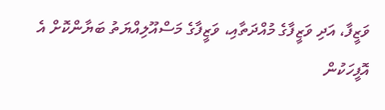ވަޒީފާ، އަދި ވަޒީފާގެ މުއްދަތާއި، ވަޒީފާގެ މަސްއޫލިއްޔަތު ބަޔާންކޮށް އެ އޮފީހަކުން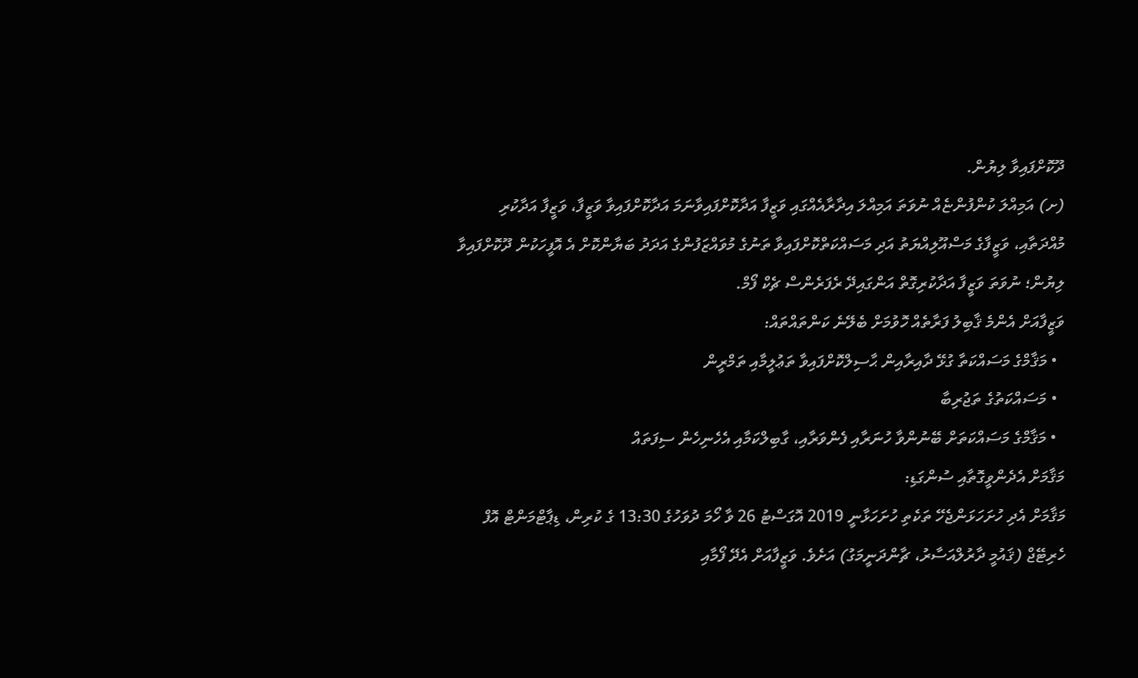ދޫކޮށްފައިވާ ލިޔުން.
(ށ) އަމިއްލަ ކުންފުންޏެއް ނުވަތަ އަމިއްލަ އިދާރާއެއްގައި ވަޒީފާ އަދާކޮށްފައިވާނަމަ އަދާކޮށްފައިވާ ވަޒީފާ، ވަޒީފާ އަދާކުރި މުއްދަތާއި، ވަޒީފާގެ މަސްއޫލިއްޔަތު އަދި މަސައްކަތްކޮށްފައިވާ ތަނުގެ މުވައްޒަފުންގެ އަދަދު ބަޔާންކޮށް އެ އޮފީހަކުން ދޫކޮށްފައިވާ ލިޔުން؛ ނުވަތަ ވަޒީފާ އަދާކުރިގޮތް އަންގައިދޭ ރެފަރެންސް ޗެކް ފޯމް.
ވަޒީފާއަށް އެންމެ ޤާބިލު ފަރާތެއް ހޮވުމަށް ބެލޭނެ ކަންތައްތައް:
  • މަޤާމްގެ މަސައްކަތާ ގުޅޭ ދާއިރާއިން ޙާސިލްކޮށްފައިވާ ތަޢުލީމާއި ތަމްރީން
  • މަސައްކަތުގެ ތަޖުރިބާ
  • މަޤާމްގެ މަސައްކަތަށް ބޭނުންވާ ހުނަރާއި ފެންވަރާއި، ގާބިލްކަމާއި އެހެނިހެން ސިފަތައް
މަޤާމަށް އެދެންވީގޮތާއި ސުންގަޑި:
މަޤާމަށް އެދި ހުށަހަޅަންޖެހޭ ތަކެތި ހުށަހަޅާނީ 2019 އޮގަސްޓު 26 ވާ ހޯމަ ދުވަހުގެ 13:30 ގެ ކުރިން، ޑިޕާޓްމަންޓް އޮފް ހެރިޓޭޖް (ޤައުމީ ދާރުލްއަސާރު، ޗާންދަނީމަގު) އަށެވެ. ވަޒީފާއަށް އެދޭ ފޯމާއި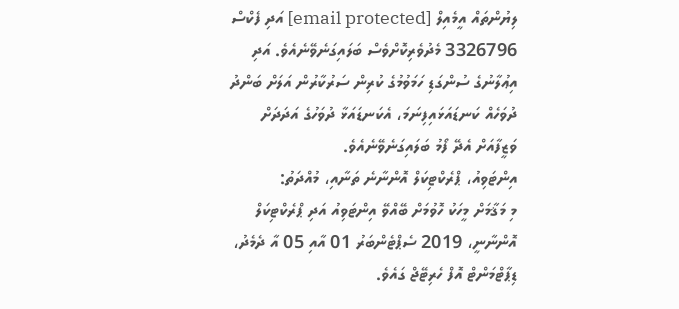ލިޔުންތައް އީމެއިލް [email protected] އަދި ފެކްސް 3326796 މެދުވެރިކޮށްވެސް ބަލައިގަނެވޭނެއެވެ. އަދި އިޢުލާނުގެ ސުންގަޑި ހަމަވުމުގެ ކުރިން ސަރުކާރުން އަލަށް ބަންދު ދުވަހެއް ކަނޑައަޅައިފިނަމަ، އެކަނޑައަޅާ ދުވަހުގެ އަދަދަށް ވަޒީފާއަށް އެދޭ ފޯމު ބަލައިގަނެވޭނެއެވެ.
އިންޓަވިއު، ޕްރެކްޓިކަލް އޮންނާނެ ތަނާއި، މުއްދަތު:
މި މަޤާމަށް މީހަކު ހޮވުމަށް ބޭއްވޭ އިންޓަވިއު އަދި ޕްރެކްޓިކަލް  އޮންނާނީ، 2019 ސެޕްޓެންބަރު 01 އާއި 05 އާ ދެމެދު، ޑިޕާޓްމަންޓް އޮފް ހެރިޓޭޖް ގައެވެ.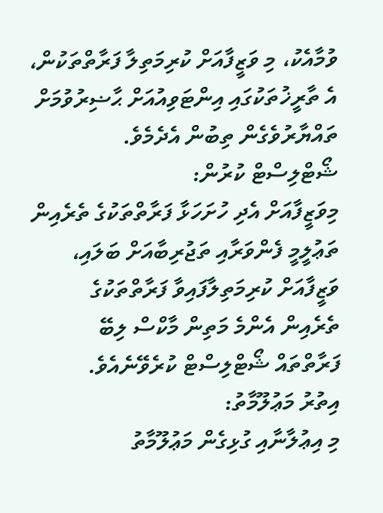ވުމާއެކު، މި ވަޒީފާއަށް ކުރިމަތިލާ ފަރާތްތަކުން، އެ ތާރީޚުތަކުގައި އިންޓަވިއުއަށް ޙާޟިރުވުމަށް ތައްޔާރުވެގެން ތިބުން އެދެމެވެ.
ޝޯޓްލިސްޓް ކުރުން:
މިވަޒީފާއަށް އެދި ހުށަހަޅާ ފަރާތްތަކުގެ ތެރެއިން ތަޢުލީމީ ފެންވަރާއި ތަޖުރިބާއަށް ބަލައި، ވަޒީފާއަށް ކުރިމަތިލާފައިވާ ފަރާތްތަކުގެ ތެރެއިން އެންމެ މަތިން މާކްސް ލިބޭ ފަރާތްތައް ޝޯޓްލިސްޓް ކުރެވޭނެއެވެ.
އިތުރު މަޢުލޫމާތު:
މި އިޢުލާނާއި ގުޅިގެން މަޢުލޫމާތު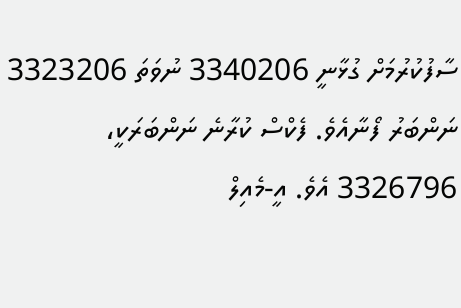ސާފުކުރުމަށް ގުޅާނީ 3340206 ނުވަތަ 3323206 ނަންބަރު ފޯނާއެވެ. ފެކްސް ކުރާނެ ނަންބަރަކީ، 3326796 އެވެ. އީ-މެއިލް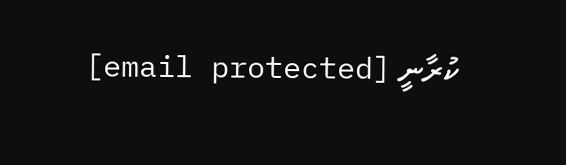ކުރާނީ [email protected]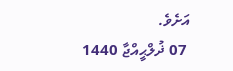އަށެވެ.
 07 ޛުލްޙީއްޖާ 1440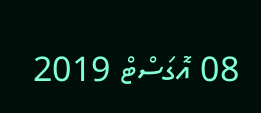08 އޮގަސްޓް 2019